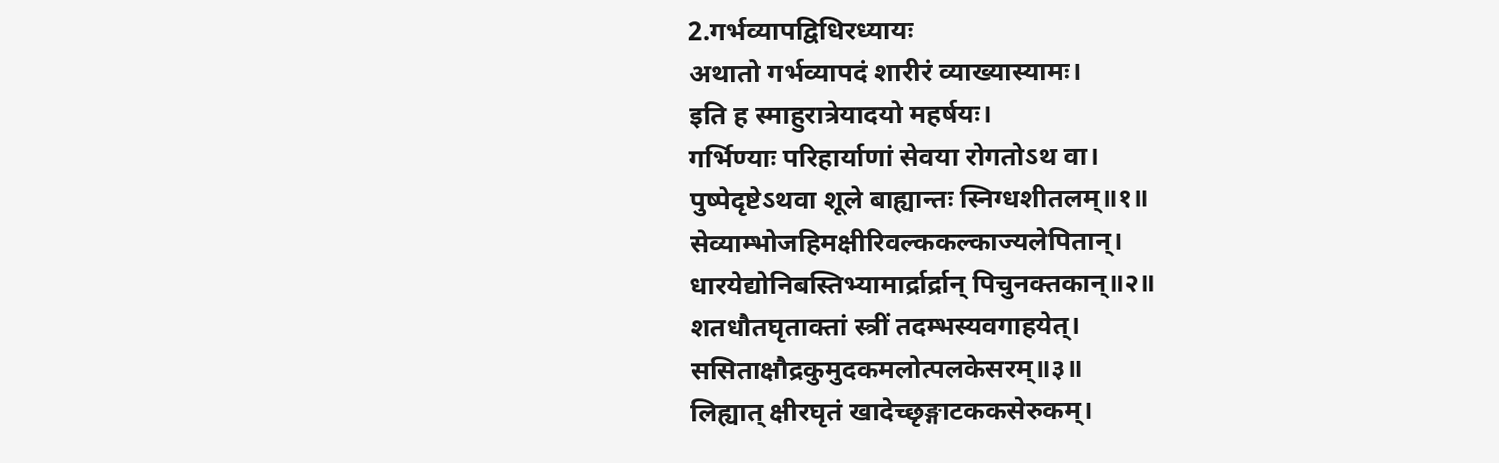2.गर्भव्यापद्विधिरध्यायः
अथातो गर्भव्यापदं शारीरं व्याख्यास्यामः।
इति ह स्माहुरात्रेयादयो महर्षयः।
गर्भिण्याः परिहार्याणां सेवया रोगतोऽथ वा।
पुष्पेदृष्टेऽथवा शूले बाह्यान्तः स्निग्धशीतलम्॥१॥
सेव्याम्भोजहिमक्षीरिवल्ककल्काज्यलेपितान्।
धारयेद्योनिबस्तिभ्यामार्द्रार्द्रान् पिचुनक्तकान्॥२॥
शतधौतघृताक्तां स्त्रीं तदम्भस्यवगाहयेत्।
ससिताक्षौद्रकुमुदकमलोत्पलकेसरम्॥३॥
लिह्यात् क्षीरघृतं खादेच्छृङ्गाटककसेरुकम्।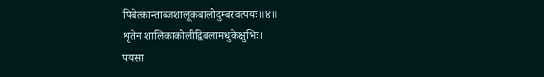पिबेत्कान्ताब्जशालूकबालोदुम्बरवत्पयः॥४॥
शृतेन शालिकाकोलीद्विबलामधुकेक्षुभिः।
पयसा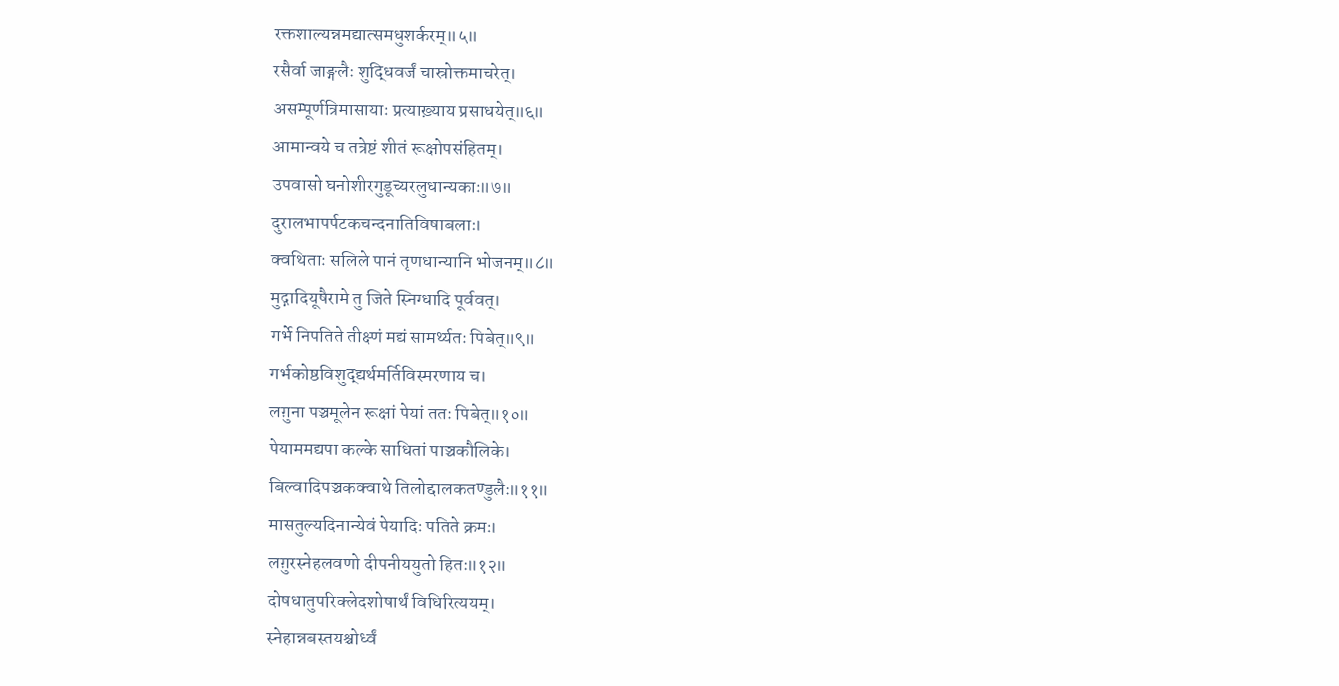रक्तशाल्यन्नमद्यात्समधुशर्करम्॥५॥
रसैर्वा जाङ्गलैः शुद्धिवर्जं चास्रोक्तमाचरेत्।
असम्पूर्णत्रिमासायाः प्रत्याख़्याय प्रसाधयेत्॥६॥
आमान्वये च तत्रेष्टं शीतं रूक्षोपसंहितम्।
उपवासो घनोशीरगुडूच्यरलुधान्यकाः॥७॥
दुरालभापर्पटकचन्दनातिविषाबलाः।
क्वथिताः सलिले पानं तृणधान्यानि भोजनम्॥८॥
मुद्गादियूषैरामे तु जिते स्निग्धादि पूर्ववत्।
गर्भे निपतिते तीक्ष्णं मद्यं सामर्थ्यतः पिबेत्॥९॥
गर्भकोष्ठविशुद्द्यर्थमर्तिविस्मरणाय च।
लग़ुना पञ्चमूलेन रूक्षां पेयां ततः पिबेत्॥१०॥
पेयाममद्यपा कल्के साधितां पाञ्चकौलिके।
बिल्वादिपञ्चकक्वाथे तिलोद्दालकतण्डुलैः॥११॥
मासतुल्यदिनान्येवं पेयादिः पतिते क्रमः।
लग़ुरस्नेहलवणो दीपनीययुतो हितः॥१२॥
दोषधातुपरिक्लेदशोषार्थं विधिरित्ययम्।
स्नेहान्नबस्तयश्चोर्ध्वं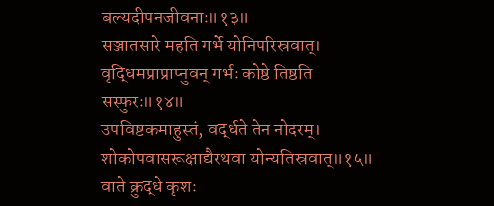बल्यदीपनजीवनाः॥१३॥
सञ्जातसारे महति गर्भे योनिपरिस्रवात्।
वृद्धिमप्राप्राप्नुवन् गर्भः कोष्ठे तिष्ठति सस्फुरः॥१४॥
उपविष्टकमाहुस्तं, वर्द्धते तेन नोदरम्।
शोकोपवासरूक्षाद्यैरथवा योन्यतिस्रवात्॥१५॥
वाते क्रुद्धे कृशः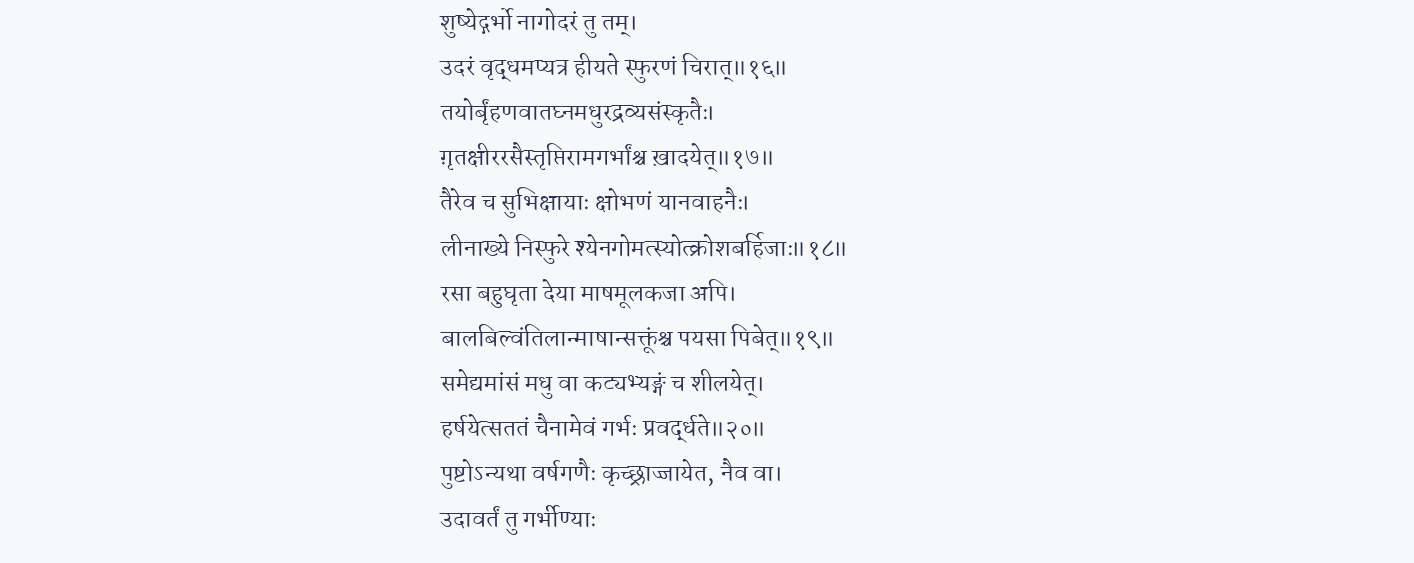शुष्येद्गर्भो नागोदरं तु तम्।
उदरं वृद्धमप्यत्र हीयते स्फुरणं चिरात्॥१६॥
तयोर्बृंहणवातघ्नमधुरद्रव्यसंस्कृतैः।
ग़ृतक्षीररसैस्तृप्तिरामगर्भांश्च ख़ादयेत्॥१७॥
तैरेव च सुभिक्षायाः क्षोभणं यानवाहनैः।
लीनाख्ये निस्फुरे श्येनगोमत्स्योत्क्रोशबर्हिजाः॥१८॥
रसा बहुघृता देया माषमूलकजा अपि।
बालबिल्वंतिलान्माषान्सक्तूंश्च पयसा पिबेत्॥१९॥
समेद्यमांसं मधु वा कट्यभ्यङ्गं च शीलयेत्।
हर्षयेत्सततं चैनामेवं गर्भः प्रवर्द्धते॥२०॥
पुष्टोऽन्यथा वर्षगणैः कृच्छ्राज्जायेत, नैव वा।
उदावर्तं तु गर्भीण्याः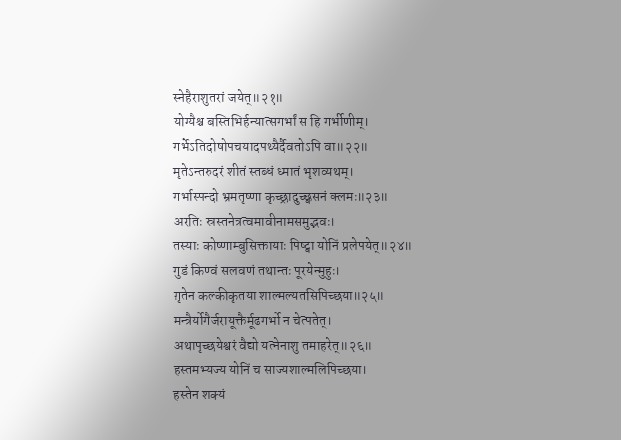स्नेहैराशुतरां जयेत्॥२१॥
योग्यैश्च बस्तिभिर्हन्यात्सगर्भां स हि गर्भीणीम्।
गर्भेऽतिदोषोपचयादपथ्यैर्दैवतोऽपि वा॥२२॥
मृतेऽन्तरुदरं शीतं स्तब्धं ध्मातं भृशव्यथम्।
गर्भास्पन्दो भ्रमतृष्णा कृच्छ्रादुच्छ्वसनं क्लमः॥२३॥
अरतिः स्रस्तनेत्रत्वमावीनामसमुद्भवः।
तस्याः कोष्णाम्बुसिक्तायाः पिष्ट्वा योनिं प्रलेपयेत्॥२४॥
गुडं किण्वं सलवणं तथान्तः पूरयेन्मुहुः।
ग़ृतेन कल्कीकृतया शाल्मल्यतसिपिच्छया॥२५॥
मन्त्रैर्योगैर्जरायूक्तैर्मूढगर्भो न चेत्पतेत्।
अथापृच्छयेश्वरं वैद्यो यत्नेनाशु तमाहरेत्॥२६॥
हस्तमभ्यज्य योनिं च साज्यशाल्मलिपिच्छया।
हस्तेन शक्यं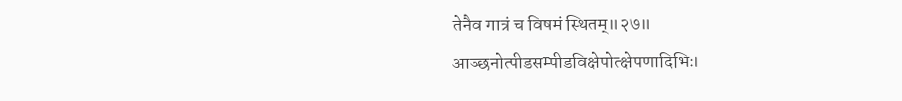तेनैव गात्रं च विषमं स्थितम्॥२७॥
आञ्छनोत्पीडसम्पीडविक्षेपोत्क्षेपणादिभिः।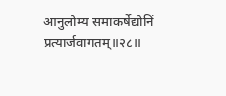आनुलोम्य समाकर्षेद्योनिं प्रत्यार्जवागतम्॥२८॥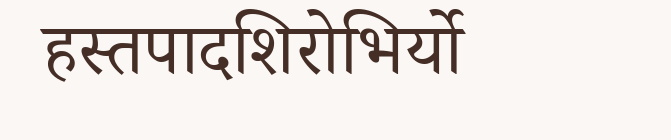हस्तपादशिरोभिर्यो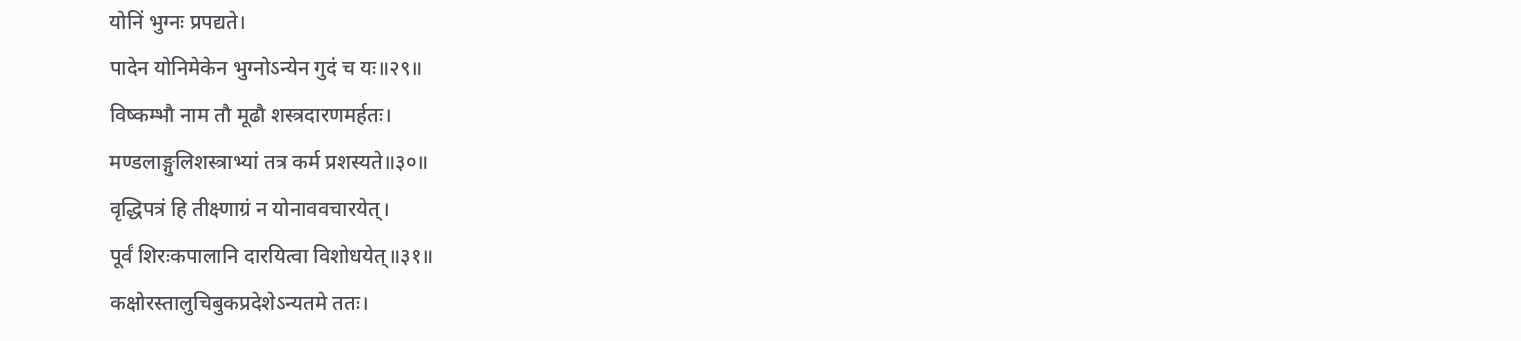योनिं भुग्नः प्रपद्यते।
पादेन योनिमेकेन भुग्नोऽन्येन गुदं च यः॥२९॥
विष्कम्भौ नाम तौ मूढौ शस्त्रदारणमर्हतः।
मण्डलाङ्गुलिशस्त्राभ्यां तत्र कर्म प्रशस्यते॥३०॥
वृद्धिपत्रं हि तीक्ष्णाग्रं न योनाववचारयेत्।
पूर्वं शिरःकपालानि दारयित्वा विशोधयेत्॥३१॥
कक्षोरस्तालुचिबुकप्रदेशेऽन्यतमे ततः।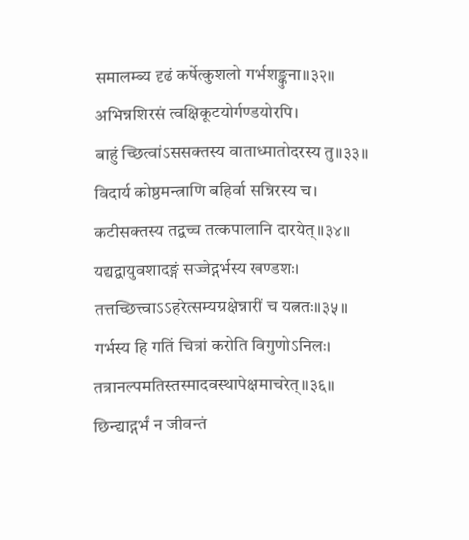समालम्ब्य दृढं कर्षेत्कुशलो गर्भशङ्कुना॥३२॥
अभिन्नशिरसं त्वक्षिकूटयोर्गण्डयोरपि।
बाहुं च्छित्वांऽससक्तस्य वाताध्मातोदरस्य तु॥३३॥
विदार्य कोष्ठमन्त्राणि बहिर्वा सन्निरस्य च।
कटीसक्तस्य तद्वच्च तत्कपालानि दारयेत्॥३४॥
यद्यद्वायुवशादङ्गं सज्जेद्गर्भस्य खण्डशः।
तत्तच्छित्त्वाऽऽहरेत्सम्यग्रक्षेन्नारीं च यत्नतः॥३५॥
गर्भस्य हि गतिं चित्रां करोति विगुणोऽनिलः।
तत्रानल्पमतिस्तस्मादवस्थापेक्षमाचरेत्॥३६॥
छिन्द्याद्गर्भं न जीवन्तं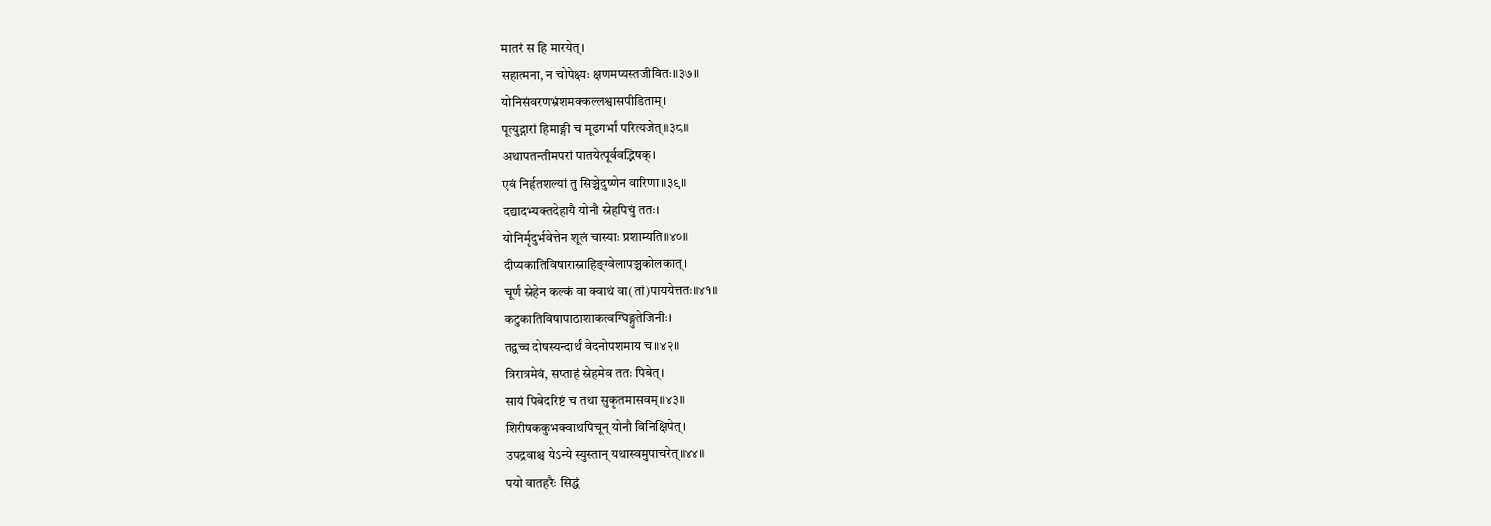मातरं स हि मारयेत्।
सहात्मना, न चोपेक्ष्यः क्षणमप्यस्तजीवितः॥३७॥
योनिसंवरणभ्रंशमक्कल्लश्वासपीडिताम्।
पूत्युद्गारां हिमाङ्गी च मूढगर्भां परित्यजेत्॥३८॥
अथापतन्तीमपरां पातयेत्पूर्ववद्भिषक्।
एवं निर्हृतशल्यां तु सिञ्चेदुष्णेन वारिणा॥३९॥
दद्यादभ्यक्तदेहायै योनौ स्नेहपिचुं ततः।
योनिर्मृदुर्भवेत्तेन शूलं चास्याः प्रशाम्यति॥४०॥
दीप्यकातिविषारास्नाहिङ्ग्वेलापञ्चकोलकात्।
चूर्णं स्नेहेन कल्कं वा क्वाथं वा(तां)पाययेत्ततः॥४१॥
कटुकातिविषापाठाशाकत्वग्घिङ्गुतेजिनीः।
तद्वच्च दोषस्यन्दार्थं वेदनोपशमाय च॥४२॥
त्रिरात्रमेवं, सप्ताहं स्नेहमेव ततः पिबेत्।
सायं पिबेदरिष्टं च तथा सुकृतमासवम्॥४३॥
शिरीषककुभक्वाथपिचून् योनौ विनिक्षिपेत्।
उपद्रवाश्च येऽन्ये स्युस्तान् यथास्वमुपाचरेत्॥४४॥
पयो वातहरैः सिद्धं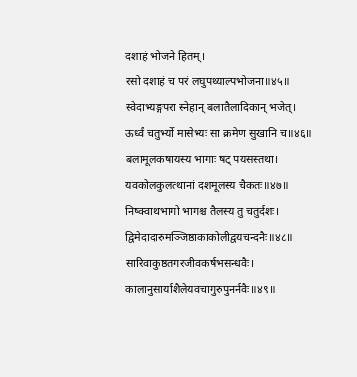दशाहं भोजने हितम्।
रसो दशाहं च परं लघुपथ्याल्पभोजना॥४५॥
स्वेदाभ्यङ्गपरा स्नेहान् बलातैलादिकान् भजेत्।
ऊर्ध्वं चतुर्भ्यो मासेभ्यः सा क्रमेण सुखानि च॥४६॥
बलामूलकषायस्य भागाः षट् पयसस्तथा।
यवकोलकुलत्थानां दशमूलस्य चैकतः॥४७॥
निष्क्वाथभागो भागश्च तैलस्य तु चतुर्दशः।
द्विमेदादारुमञ्जिष्ठाकाकोलीद्वयचन्दनैः॥४८॥
सारिवाकुष्ठतगरजीवकर्षभसन्धवैः।
कालानुसार्याशैलेयवचागुरुपुनर्नवैः॥४९॥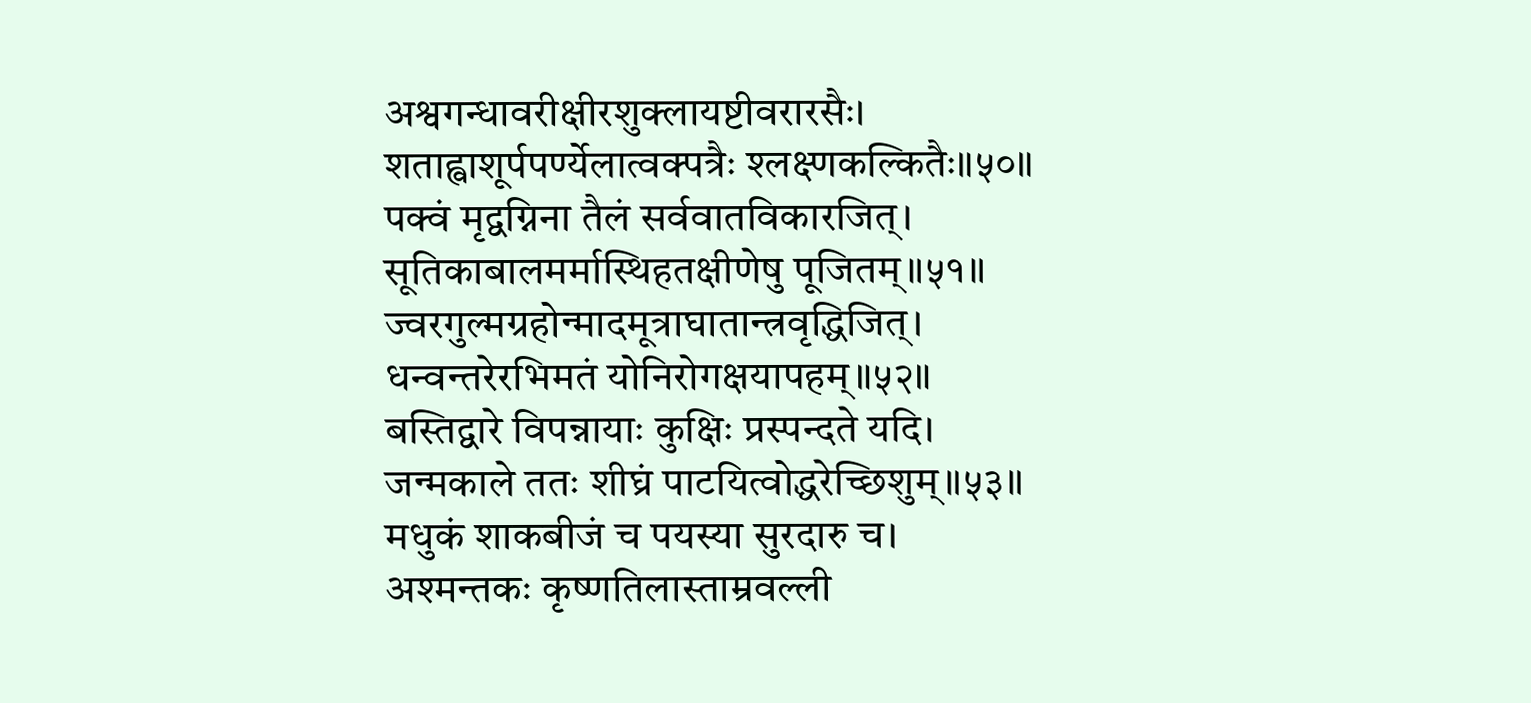अश्वगन्धावरीक्षीरशुक्लायष्टीवरारसैः।
शताह्वाशूर्पपर्ण्येलात्वक्पत्रैः श्लक्ष्णकल्कितैः॥५०॥
पक्वं मृद्वग्निना तैलं सर्ववातविकारजित्।
सूतिकाबालमर्मास्थिहतक्षीणेषु पूजितम्॥५१॥
ज्वरगुल्मग्रहोन्मादमूत्राघातान्त्रवृद्धिजित्।
धन्वन्तरेरभिमतं योनिरोगक्षयापहम्॥५२॥
बस्तिद्वारे विपन्नायाः कुक्षिः प्रस्पन्दते यदि।
जन्मकाले ततः शीघ्रं पाटयित्वोद्धरेच्छिशुम्॥५३॥
मधुकं शाकबीजं च पयस्या सुरदारु च।
अश्मन्तकः कृष्णतिलास्ताम्रवल्ली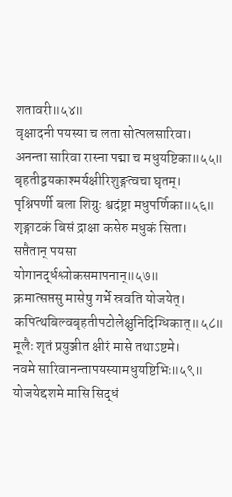शतावरी॥५४॥
वृक्षादनी पयस्या च लता सोत्पलसारिवा।
अनन्ता सारिवा रास्ना पद्मा च मधुयष्टिका॥५५॥
बृहतीद्वयकाश्मर्यक्षीरिशुङ्गत्वचा घृतम्।
पृश्निपर्णी बला शिग्रुः श्वदंष्ट्रा मधुपर्णिका॥५६॥
शृङ्गाटकं बिसं द्राक्षा कसेरु मधुकं सिता।
सप्तैतान् पयसा योगानर्द्धश्लोकसमापनान्॥५७॥
क्रमात्सप्तसु मासेषु गर्भे स्रवति योजयेत्।
कपित्थबिल्वबृहतीपटोलेक्षुनिदिग्धिकात्॥५८॥
मूलैः शृतं प्रयुञ्जीत क्षीरं मासे तथाऽष्टमे।
नवमे सारिवानन्तापयस्यामधुयष्टिभिः॥५९॥
योजयेद्दशमे मासि सिद्धं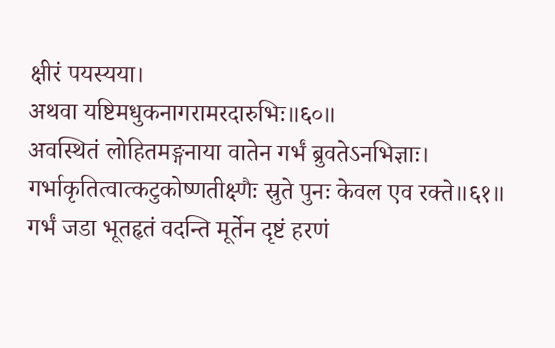क्षीरं पयस्यया।
अथवा यष्टिमधुकनागरामरदारुभिः॥६०॥
अवस्थितं लोहितमङ्गनाया वातेन गर्भं ब्रुवतेऽनभिज्ञाः।
गर्भाकृतित्वात्कटुकोष्णतीक्ष्णैः स्रुते पुनः केवल एव रक्ते॥६१॥
गर्भं जडा भूतहृतं वदन्ति मूर्तेन दृष्टं हरणं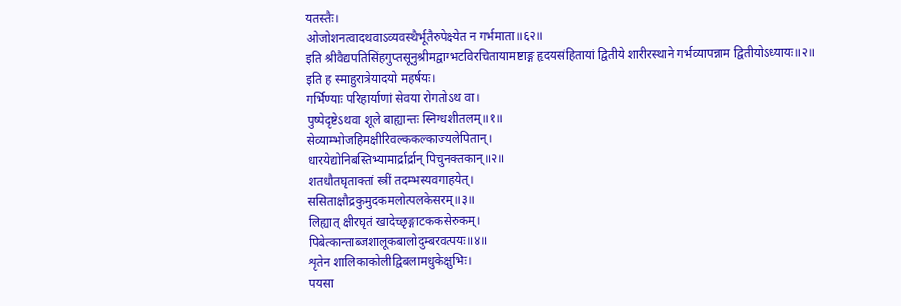यतस्तैः।
ओजोशनत्वादथवाऽव्यवस्थैर्भूतैरुपेक्ष्येत न गर्भमाता॥६२॥
इति श्रीवैद्यपतिसिंहगुप्तसूनुश्रीमद्वाग्भटविरचितायामष्टाङ्ग हृदयसंहितायां द्वितीये शारीरस्थाने गर्भव्यापन्नाम द्वितीयोऽध्यायः॥२॥
इति ह स्माहुरात्रेयादयो महर्षयः।
गर्भिण्याः परिहार्याणां सेवया रोगतोऽथ वा।
पुष्पेदृष्टेऽथवा शूले बाह्यान्तः स्निग्धशीतलम्॥१॥
सेव्याम्भोजहिमक्षीरिवल्ककल्काज्यलेपितान्।
धारयेद्योनिबस्तिभ्यामार्द्रार्द्रान् पिचुनक्तकान्॥२॥
शतधौतघृताक्तां स्त्रीं तदम्भस्यवगाहयेत्।
ससिताक्षौद्रकुमुदकमलोत्पलकेसरम्॥३॥
लिह्यात् क्षीरघृतं खादेच्छृङ्गाटककसेरुकम्।
पिबेत्कान्ताब्जशालूकबालोदुम्बरवत्पयः॥४॥
शृतेन शालिकाकोलीद्विबलामधुकेक्षुभिः।
पयसा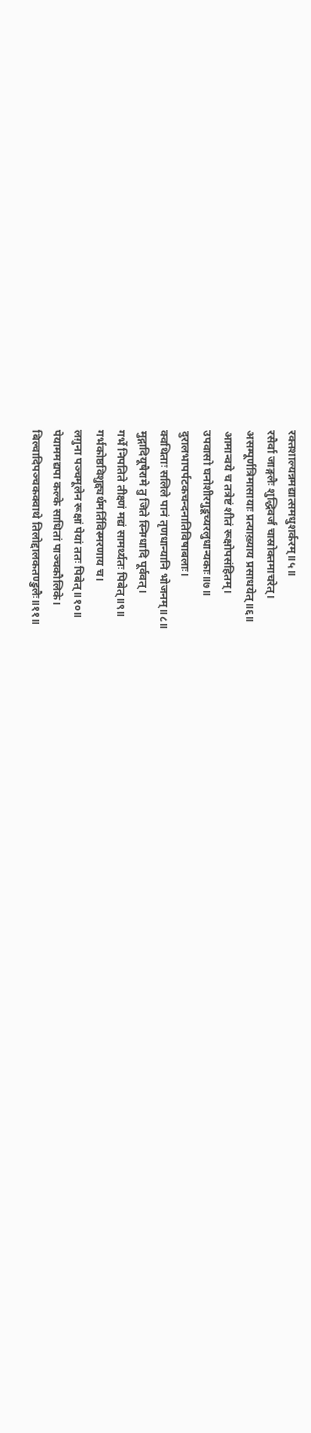रक्तशाल्यन्नमद्यात्समधुशर्करम्॥५॥
रसैर्वा जाङ्गलैः शुद्धिवर्जं चास्रोक्तमाचरेत्।
असम्पूर्णत्रिमासायाः प्रत्याख़्याय प्रसाधयेत्॥६॥
आमान्वये च तत्रेष्टं शीतं रूक्षोपसंहितम्।
उपवासो घनोशीरगुडूच्यरलुधान्यकाः॥७॥
दुरालभापर्पटकचन्दनातिविषाबलाः।
क्वथिताः सलिले पानं तृणधान्यानि भोजनम्॥८॥
मुद्गादियूषैरामे तु जिते स्निग्धादि पूर्ववत्।
गर्भे निपतिते तीक्ष्णं मद्यं सामर्थ्यतः पिबेत्॥९॥
गर्भकोष्ठविशुद्द्यर्थमर्तिविस्मरणाय च।
लग़ुना पञ्चमूलेन रूक्षां पेयां ततः पिबेत्॥१०॥
पेयाममद्यपा कल्के साधितां पाञ्चकौलिके।
बिल्वादिपञ्चकक्वाथे तिलोद्दालकतण्डुलैः॥११॥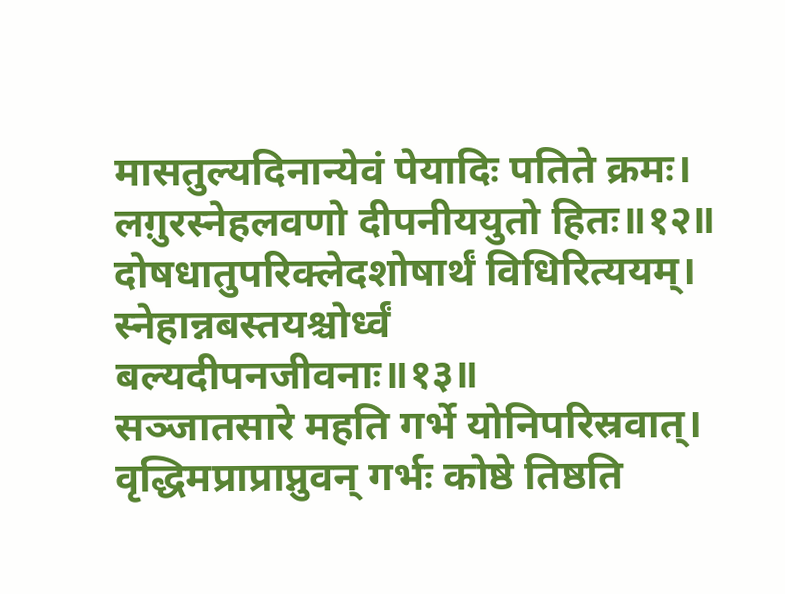मासतुल्यदिनान्येवं पेयादिः पतिते क्रमः।
लग़ुरस्नेहलवणो दीपनीययुतो हितः॥१२॥
दोषधातुपरिक्लेदशोषार्थं विधिरित्ययम्।
स्नेहान्नबस्तयश्चोर्ध्वं बल्यदीपनजीवनाः॥१३॥
सञ्जातसारे महति गर्भे योनिपरिस्रवात्।
वृद्धिमप्राप्राप्नुवन् गर्भः कोष्ठे तिष्ठति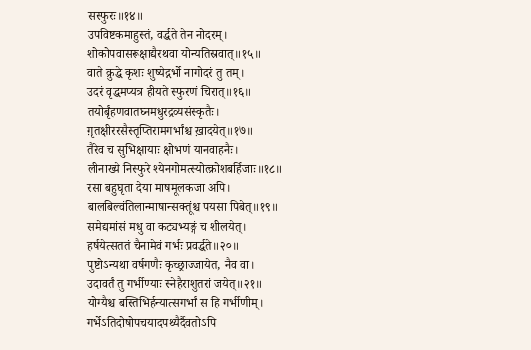सस्फुरः॥१४॥
उपविष्टकमाहुस्तं, वर्द्धते तेन नोदरम्।
शोकोपवासरूक्षाद्यैरथवा योन्यतिस्रवात्॥१५॥
वाते क्रुद्धे कृशः शुष्येद्गर्भो नागोदरं तु तम्।
उदरं वृद्धमप्यत्र हीयते स्फुरणं चिरात्॥१६॥
तयोर्बृंहणवातघ्नमधुरद्रव्यसंस्कृतैः।
ग़ृतक्षीररसैस्तृप्तिरामगर्भांश्च ख़ादयेत्॥१७॥
तैरेव च सुभिक्षायाः क्षोभणं यानवाहनैः।
लीनाख्ये निस्फुरे श्येनगोमत्स्योत्क्रोशबर्हिजाः॥१८॥
रसा बहुघृता देया माषमूलकजा अपि।
बालबिल्वंतिलान्माषान्सक्तूंश्च पयसा पिबेत्॥१९॥
समेद्यमांसं मधु वा कट्यभ्यङ्गं च शीलयेत्।
हर्षयेत्सततं चैनामेवं गर्भः प्रवर्द्धते॥२०॥
पुष्टोऽन्यथा वर्षगणैः कृच्छ्राज्जायेत, नैव वा।
उदावर्तं तु गर्भीण्याः स्नेहैराशुतरां जयेत्॥२१॥
योग्यैश्च बस्तिभिर्हन्यात्सगर्भां स हि गर्भीणीम्।
गर्भेऽतिदोषोपचयादपथ्यैर्दैवतोऽपि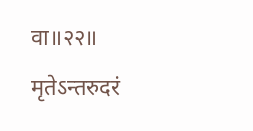वा॥२२॥
मृतेऽन्तरुदरं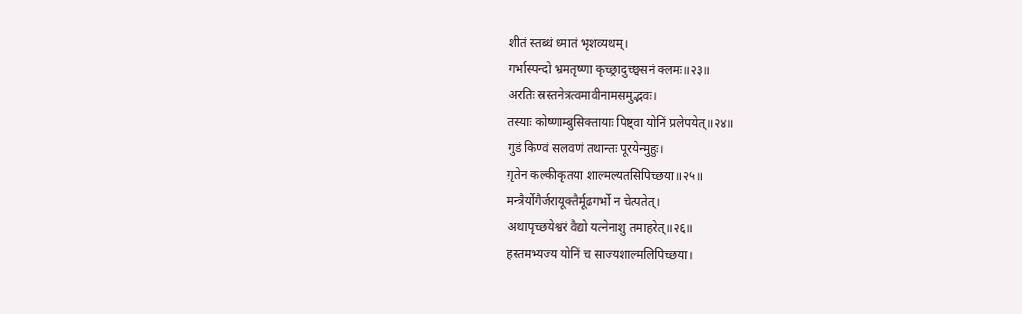शीतं स्तब्धं ध्मातं भृशव्यथम्।
गर्भास्पन्दो भ्रमतृष्णा कृच्छ्रादुच्छ्वसनं क्लमः॥२३॥
अरतिः स्रस्तनेत्रत्वमावीनामसमुद्भवः।
तस्याः कोष्णाम्बुसिक्तायाः पिष्ट्वा योनिं प्रलेपयेत्॥२४॥
गुडं किण्वं सलवणं तथान्तः पूरयेन्मुहुः।
ग़ृतेन कल्कीकृतया शाल्मल्यतसिपिच्छया॥२५॥
मन्त्रैर्योगैर्जरायूक्तैर्मूढगर्भो न चेत्पतेत्।
अथापृच्छयेश्वरं वैद्यो यत्नेनाशु तमाहरेत्॥२६॥
हस्तमभ्यज्य योनिं च साज्यशाल्मलिपिच्छया।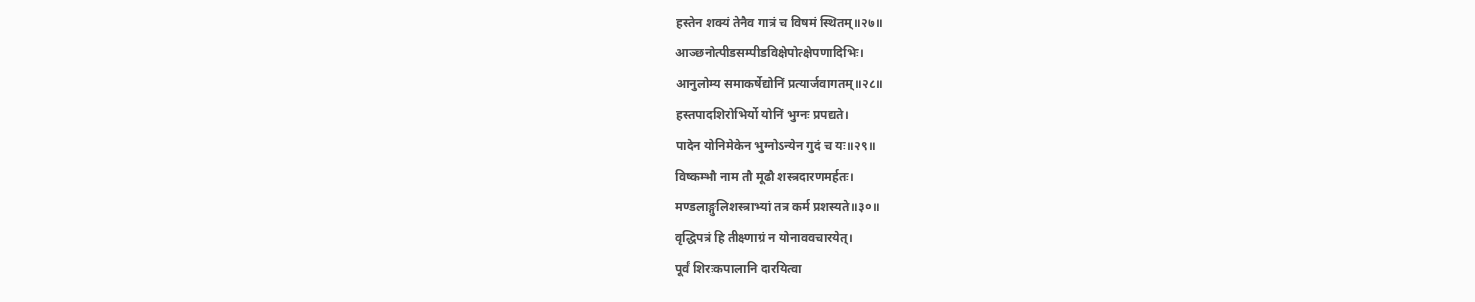हस्तेन शक्यं तेनैव गात्रं च विषमं स्थितम्॥२७॥
आञ्छनोत्पीडसम्पीडविक्षेपोत्क्षेपणादिभिः।
आनुलोम्य समाकर्षेद्योनिं प्रत्यार्जवागतम्॥२८॥
हस्तपादशिरोभिर्यो योनिं भुग्नः प्रपद्यते।
पादेन योनिमेकेन भुग्नोऽन्येन गुदं च यः॥२९॥
विष्कम्भौ नाम तौ मूढौ शस्त्रदारणमर्हतः।
मण्डलाङ्गुलिशस्त्राभ्यां तत्र कर्म प्रशस्यते॥३०॥
वृद्धिपत्रं हि तीक्ष्णाग्रं न योनाववचारयेत्।
पूर्वं शिरःकपालानि दारयित्वा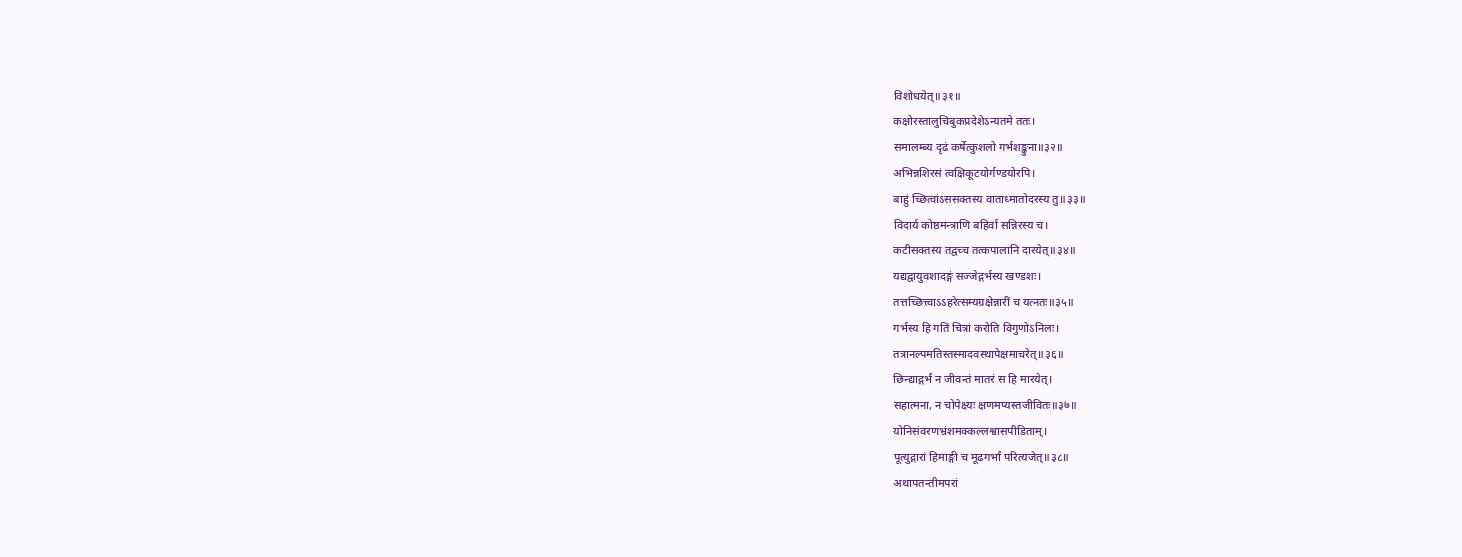विशोधयेत्॥३१॥
कक्षोरस्तालुचिबुकप्रदेशेऽन्यतमे ततः।
समालम्ब्य दृढं कर्षेत्कुशलो गर्भशङ्कुना॥३२॥
अभिन्नशिरसं त्वक्षिकूटयोर्गण्डयोरपि।
बाहुं च्छित्वांऽससक्तस्य वाताध्मातोदरस्य तु॥३३॥
विदार्य कोष्ठमन्त्राणि बहिर्वा सन्निरस्य च।
कटीसक्तस्य तद्वच्च तत्कपालानि दारयेत्॥३४॥
यद्यद्वायुवशादङ्गं सज्जेद्गर्भस्य खण्डशः।
तत्तच्छित्त्वाऽऽहरेत्सम्यग्रक्षेन्नारीं च यत्नतः॥३५॥
गर्भस्य हि गतिं चित्रां करोति विगुणोऽनिलः।
तत्रानल्पमतिस्तस्मादवस्थापेक्षमाचरेत्॥३६॥
छिन्द्याद्गर्भं न जीवन्तं मातरं स हि मारयेत्।
सहात्मना, न चोपेक्ष्यः क्षणमप्यस्तजीवितः॥३७॥
योनिसंवरणभ्रंशमक्कल्लश्वासपीडिताम्।
पूत्युद्गारां हिमाङ्गी च मूढगर्भां परित्यजेत्॥३८॥
अथापतन्तीमपरां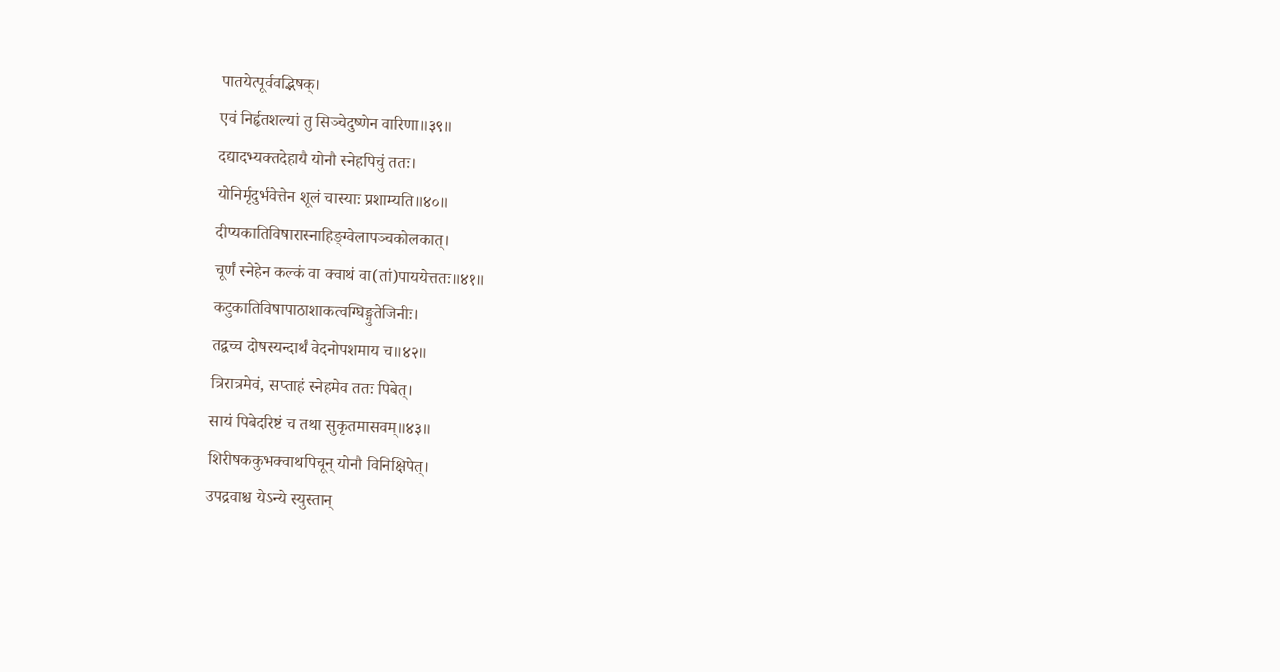पातयेत्पूर्ववद्भिषक्।
एवं निर्हृतशल्यां तु सिञ्चेदुष्णेन वारिणा॥३९॥
दद्यादभ्यक्तदेहायै योनौ स्नेहपिचुं ततः।
योनिर्मृदुर्भवेत्तेन शूलं चास्याः प्रशाम्यति॥४०॥
दीप्यकातिविषारास्नाहिङ्ग्वेलापञ्चकोलकात्।
चूर्णं स्नेहेन कल्कं वा क्वाथं वा(तां)पाययेत्ततः॥४१॥
कटुकातिविषापाठाशाकत्वग्घिङ्गुतेजिनीः।
तद्वच्च दोषस्यन्दार्थं वेदनोपशमाय च॥४२॥
त्रिरात्रमेवं, सप्ताहं स्नेहमेव ततः पिबेत्।
सायं पिबेदरिष्टं च तथा सुकृतमासवम्॥४३॥
शिरीषककुभक्वाथपिचून् योनौ विनिक्षिपेत्।
उपद्रवाश्च येऽन्ये स्युस्तान्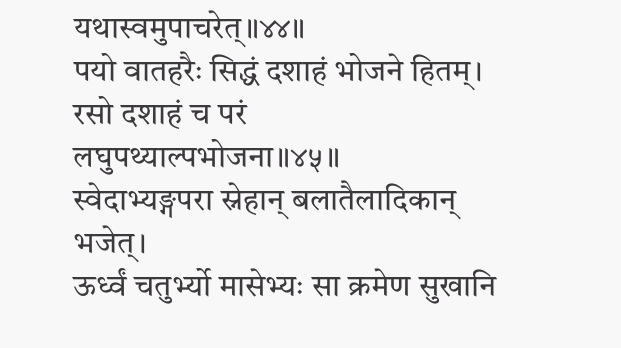यथास्वमुपाचरेत्॥४४॥
पयो वातहरैः सिद्धं दशाहं भोजने हितम्।
रसो दशाहं च परं लघुपथ्याल्पभोजना॥४५॥
स्वेदाभ्यङ्गपरा स्नेहान् बलातैलादिकान् भजेत्।
ऊर्ध्वं चतुर्भ्यो मासेभ्यः सा क्रमेण सुखानि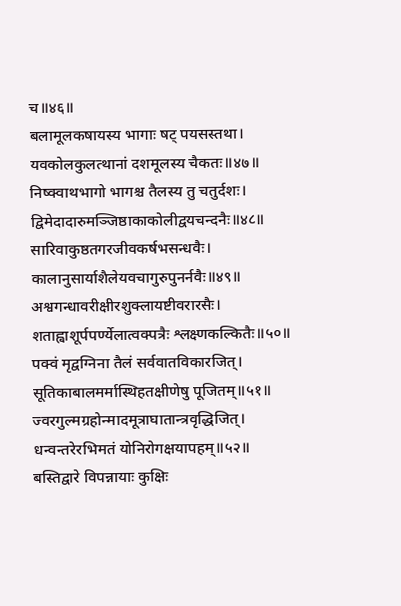च॥४६॥
बलामूलकषायस्य भागाः षट् पयसस्तथा।
यवकोलकुलत्थानां दशमूलस्य चैकतः॥४७॥
निष्क्वाथभागो भागश्च तैलस्य तु चतुर्दशः।
द्विमेदादारुमञ्जिष्ठाकाकोलीद्वयचन्दनैः॥४८॥
सारिवाकुष्ठतगरजीवकर्षभसन्धवैः।
कालानुसार्याशैलेयवचागुरुपुनर्नवैः॥४९॥
अश्वगन्धावरीक्षीरशुक्लायष्टीवरारसैः।
शताह्वाशूर्पपर्ण्येलात्वक्पत्रैः श्लक्ष्णकल्कितैः॥५०॥
पक्वं मृद्वग्निना तैलं सर्ववातविकारजित्।
सूतिकाबालमर्मास्थिहतक्षीणेषु पूजितम्॥५१॥
ज्वरगुल्मग्रहोन्मादमूत्राघातान्त्रवृद्धिजित्।
धन्वन्तरेरभिमतं योनिरोगक्षयापहम्॥५२॥
बस्तिद्वारे विपन्नायाः कुक्षिः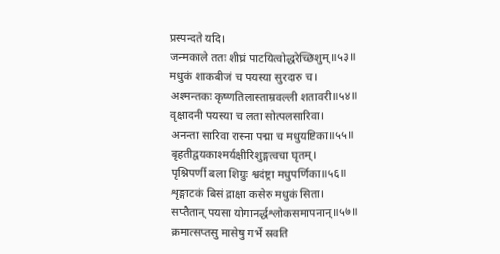प्रस्पन्दते यदि।
जन्मकाले ततः शीघ्रं पाटयित्वोद्धरेच्छिशुम्॥५३॥
मधुकं शाकबीजं च पयस्या सुरदारु च।
अश्मन्तकः कृष्णतिलास्ताम्रवल्ली शतावरी॥५४॥
वृक्षादनी पयस्या च लता सोत्पलसारिवा।
अनन्ता सारिवा रास्ना पद्मा च मधुयष्टिका॥५५॥
बृहतीद्वयकाश्मर्यक्षीरिशुङ्गत्वचा घृतम्।
पृश्निपर्णी बला शिग्रुः श्वदंष्ट्रा मधुपर्णिका॥५६॥
शृङ्गाटकं बिसं द्राक्षा कसेरु मधुकं सिता।
सप्तैतान् पयसा योगानर्द्धश्लोकसमापनान्॥५७॥
क्रमात्सप्तसु मासेषु गर्भे स्रवति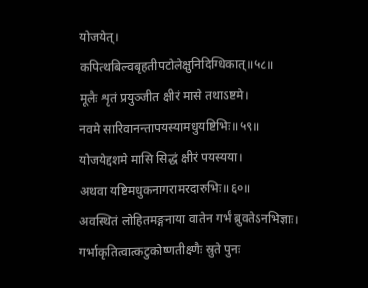योजयेत्।
कपित्थबिल्वबृहतीपटोलेक्षुनिदिग्धिकात्॥५८॥
मूलैः शृतं प्रयुञ्जीत क्षीरं मासे तथाऽष्टमे।
नवमे सारिवानन्तापयस्यामधुयष्टिभिः॥५९॥
योजयेद्दशमे मासि सिद्धं क्षीरं पयस्यया।
अथवा यष्टिमधुकनागरामरदारुभिः॥६०॥
अवस्थितं लोहितमङ्गनाया वातेन गर्भं ब्रुवतेऽनभिज्ञाः।
गर्भाकृतित्वात्कटुकोष्णतीक्ष्णैः स्रुते पुनः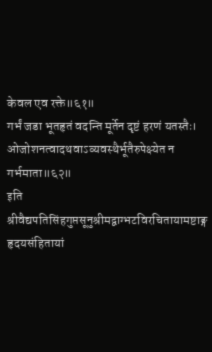केवल एव रक्ते॥६१॥
गर्भं जडा भूतहृतं वदन्ति मूर्तेन दृष्टं हरणं यतस्तैः।
ओजोशनत्वादथवाऽव्यवस्थैर्भूतैरुपेक्ष्येत न गर्भमाता॥६२॥
इति श्रीवैद्यपतिसिंहगुप्तसूनुश्रीमद्वाग्भटविरचितायामष्टाङ्ग हृदयसंहितायां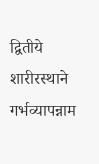द्वितीये शारीरस्थाने गर्भव्यापन्नाम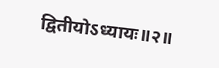द्वितीयोऽध्यायः॥२॥